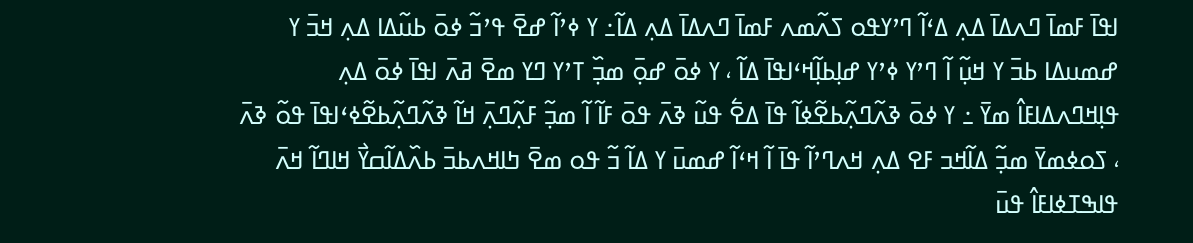ߊߟߊ߫ ߓߘߊ߫ ߣߍߡߊ߫ ߡߍ߲ ߡߵߊ߬ ߣߴߌߟߋ ߖߍ߬ߘߍ ߓߘߊ߫ ߣߍߡߊ߫ ߡߍ߲ ߡߊ߬߸ ߌ ߦߴߊ߬ ߝߐ߫ ߟߴߏ߬ ߦߋ߫ ߕߎ߬ߡߊ ߡߍ߲ ߞߏ߫ ߌ ߝߘߎߡߊ ߕߏ߫ ߌ ߞߎ߲߬ ߊ߬ ߣߴߌ ߦߴߌ ߝߊ߲ߕߊ߲߬ߞߵߊߟߊ߫ ߡߊ߬ ، ߌ ߦߋ߫ ߝߋ߲߫ ߘߏ߲߰ ߠߴߌ ߣߌ ߘߐ߫ ߥߍ߫ ߊߟߊ߫ ߦߋ߫ ߡߍ߲ ߟߊ߲ߞߣߍߡߊߓߊ߮ ߘߌ߫ ߸ ߌ ߦߋ߫ ߢߍ߬ߣߍ߲߬ߕߐ߬ߦߊ߬ ߟߊ߫ ߡߐ߱ ߟߎ߬ ߢߍ߫ ߟߋ߫ ߓߊ߬ ߊ߬ ߘߏ߲߬ ߓߍ߲߬ߣߍ߲߫ ߞߊ߬ ߢߍ߬ߣߍ߲߬ߕߐ߬ߦߵߊߟߊ߫ ߟߋ߬ ߢߍ߫ ، ߖߋߦߘߌ߫ ߘߏ߲߬ ߡߊ߬ߞߏ ߓߐ ߡߍ߲ ߞߍߣߴߊ߬ ߟߊ߫ ߊ߬ ߞߵߊ߬ ߝߘߎ߫ ߌ ߡߊ߬ ߏ߬ ߟߋ ߘߐ߫ ߤߊߞߍߕߏ߫ ߕߍ߰ߡߊ߬ߛߌ߯ ߞߊߣߊ߬ ߞߍ߫ ߟߊߒߠߦߊߓߊ߮ ߟߎ߫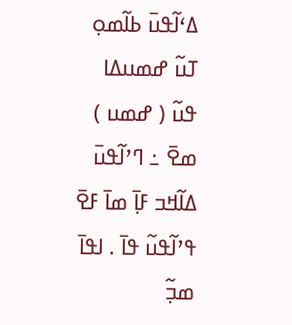ߡߵߊ߬ߟߎ߫ ߕߊ߬ߘߋ߲ ߠߎ߬ ߝߘߎߡߊ ߟߎ߬ ( ߝߘߎ ) ߘߐ߫ ߸ ߣߴߊ߬ߟߎ߫ ߡߊ߬ߞߏ ߓߊ߲߫ ߘߊ߫ ߓߐ߫ ߟߴߊ߬ߟߎ߬ ߟߊ߫ . ߊߟߊ߫ ߘߏ߲߬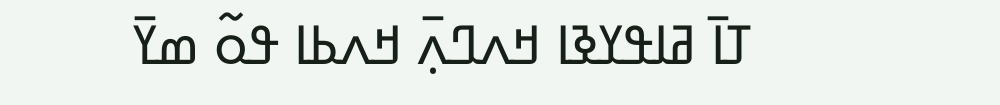ߠߊ߫ ߥߊߟߌߢߊ ߞߍߣߍ߲߫ ߞߍߕߊ ߟߋ߬ ߘߌ߫